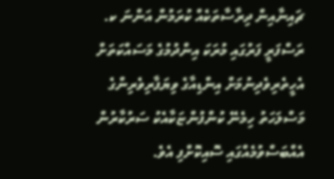ޗައިނާއިން ދިރާސާތަކެއް ކުރަމުން އަންނަ ކ. ރަސްފަރީ ފަރުގައި މުރަކަ އިންދުމުގެ މަސައްކަތަށް އެހީތެރިވެދިނުމަށް އިންޑިއާގެ ވިޔަފާރިވެރިންގެ މަސްލަހަތު ހިމެނޭ ކުންފުންޏަކާއެކު ސަރުކާރުން އެއްބަސްވުމެއްގައި ސޮއިކޮށްފި އެވެ.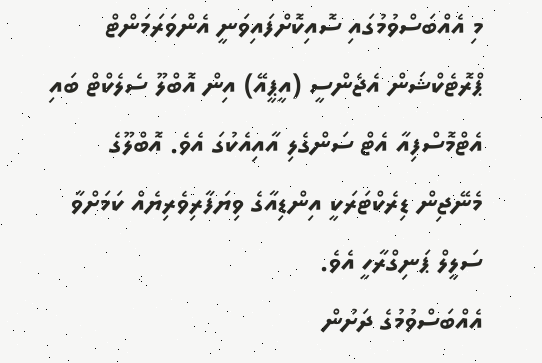މި އެއްބަސްވުމުގައި ސޮއިކޮށްފައިވަނީ އެންވަރަމަންޓް ޕްރޮޓެކްޝަން އެޖެންސީ (އީޕީއޭ) އިން އޮބްލޫ ސެލެކްޓް ބައި އެޓްމޮސްފިއާ އެޓް ސަންގެލި އާއިއެކުގަ އެވެ. އޮބްލޫގެ މެނޭޖިން ޑިރެކްޓަރަކީ އިންޑިއާގެ ވިޔަފާރިވެރިޔެއް ކަމަށްވާ ސަލީލް ޕަނިގްރާހީ އެވެ.
އެއްބަސްވުމުގެ ދަށުން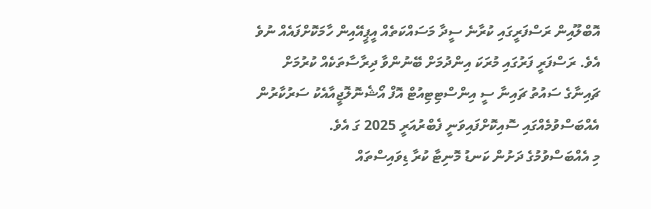އޮބްލޫއިން ރަސްފަރީގައި ކުރާނެ ސީދާ މަސައްކަތެއް އީޕީއޭއިން ހާމަކޮށްފައެއް ނުވެ އެވެ. ރަސްފަރީ ފަރުގައި މުރަކަ އިންދުމަށް ބޭނުންވާ ދިރާސާތަކެއް ކުރުމަށް ޗައިނާގެ ސައުތު ޗައިނާ ސީ އިންސްޓިޓިއުޓް އޮފް އޯޝެނޮލޮޖީއާއެކު ސަރުކާރުން އެއްބަސްވުމެއްގައި ސޮއިކޮށްފައިވަނީ ފެބްރުއަރީ 2025 ގަ އެވެ.
މި އެއްބަސްވުމުގެ ދަށުން ކަނޑު މޮނިޓާ ކުރާ ޑިވައިސްތައް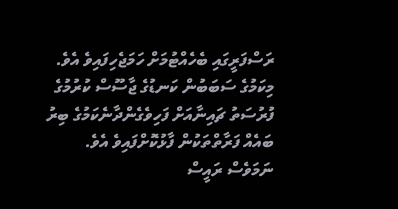ރަސްފަރީގައި ބެހެއްޓުމަށް ހަމަޖެހިފައިވެ އެވެ. މިކަމުގެ ސަބަބުން ކަނޑުގެ ޖާސޫސް ކުރުމުގެ ފުރުސަތު ޗައިނާއަށް ފަހިވެގެންދާނެކަމުގެ ބިރު ބައެއް ފަރާތްތަކުން ފާޅުކޮށްފައިވެ އެވެ.
ނަމަވެސް ރައީސް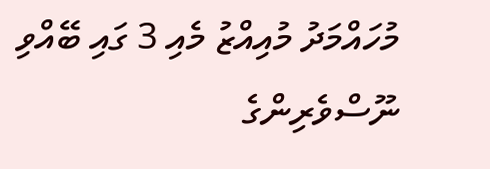މުހައްމަދު މުއިއްޒު މެއި 3 ގައި ބޭއްވި ނޫސްވެރިންގެ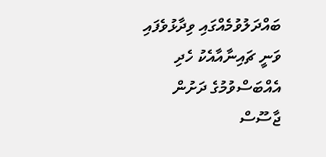ބައްދަލުވުމެއްގައި ވިދާޅުވެފައި ވަނީ ޗައިނާއާއެކު ހެދި އެއްބަސްވުމުގެ ދަށުން ޖާސޫސް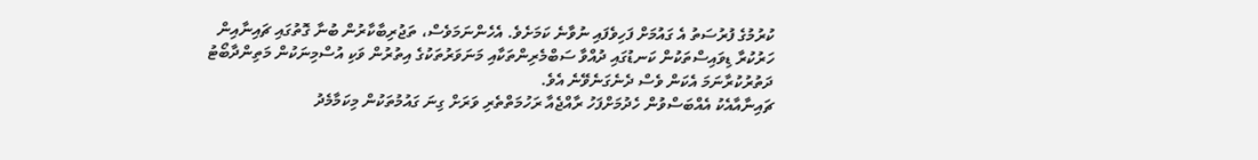ކުރުމުގެ ފުރުސަތު އެ ގައުމަށް ފަހިވެފައި ނުވާނެ ކަމަށެވެ. އެހެންނަމަވެސް، ތަޖުރިބާކާރުން ބުނާ ގޮތުގައި ޗައިނާއިން ހަރުކުރާ ޑިވައިސްތަކުން ކަނޑުގައި ދުއްވާ ސަބްމެރިންތަކާއި މަނަވަރުތަކުގެ އިތުރުން ވަކި އުސްމިނަކުން މަތިންދާބޯޓު ދަތުރުކުރާނަމަ އެކަން ވެސް ދެނެގަނެވޭނެ އެވެ.
ޗައިނާއާއެކު އެއްބަސްވުން ހެދުމަށްފަހު ރާއްޖެއާ ރަހުމަތްތެރި ވަރަށް ގިނަ ގައުމުތަކުން މިކަމާމެދު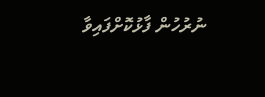ނުރުހުން ފާޅުކޮށްފައިވާ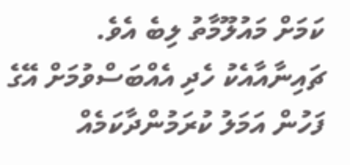ކަމަށް މައުލޫމާތު ލިބެ އެވެ. ޗައިނާއާއެކު ހެދި އެއްބަސްވުމަށް އޭގެ ފަހުން އަމަލު ކުރަމުންދާކަމެއް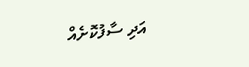އަދި ސާފުކޮށެއް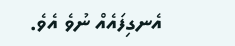އެނގިފައެއް ނުވެ އެވެ.